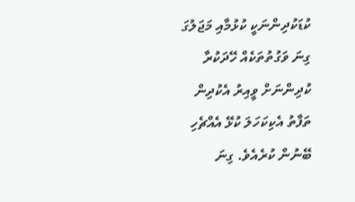ކުޑަކުދިންނަކީ ކުޅުމާއި މަޖަލުގަ ގިނަ ވަގުތުތަކެއް ހޭދަކުރާ ކުދިންނަށް ވީއިރު އެކުދިން ތަފާތު އެކިކަހަލަ ކުޅޭ އެއްޗެހި ބޭނުން ކުރެއެވެ. ގިނަ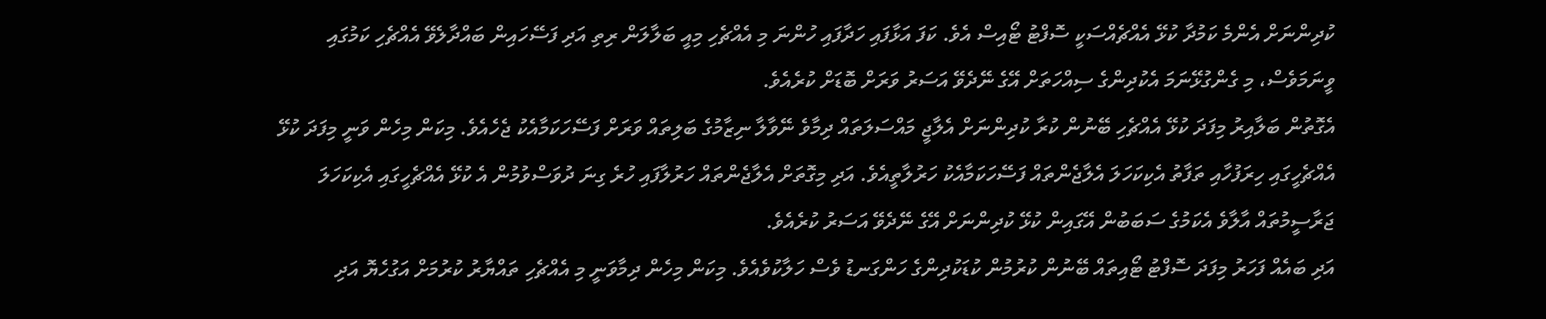ކުދިންނަށް އެންމެ ކަމުދާ ކުޅޭ އެއްޗެއްސަކީ ސޮފްޓު ޓޯއިސް އެވެ. ކަފަ އަޅާފައި ހަދާފައި ހުންނަ މި އެއްޗެހި މިއީ ބަލާލަން ރިތި އަދި ފަސޭހައިން ބައްދާލެވޭ އެއްޗެހި ކަމުގައި ވީނަމަވެސް، މި ގެންގުޅޭނަމަ އެކުދިންގެ ސިއްހަތަށް އޭގެ ނޭދެވޭ އަސަރު ވަރަށް ބޮޑަށް ކުރެއެވެ.
އެގޮތުން ބަލާއިރު މިފަދަ ކުޅޭ އެއްޗެހި ބޭނުން ކުރާ ކުދިންނަށް އެލާޖީ މައްސަލަތައް ދިމާވެ ނޭވާލާ ނިޒާމުގެ ބަލިތައް ވަރަށް ފަސޭހަކަމާއެކު ޖެހެއެވެ. މިކަން މިހެން ވަނީ މިފަދަ ކުޅޭ އެއްޗެހީގައި ހިރަފުހާއި ތަފާތު އެކިކަހަލަ އެލާޖެންތައް ފަސޭހަކަމާއެކު ހަރުލާތީއެވެ. އަދި މިގޮތަށް އެލާޖެންތައް ހަރުލާފައި ހުރެ ގިނަ ދުވަސްވުމުން އެ ކުޅޭ އެއްޗެހީގައި އެކިކަހަލަ ޖަރާސީމުތައް އާލާވެ އެކަމުގެ ސަބަބުން އޭގައިން ކުޅޭ ކުދިންނަށް އޭގެ ނޭދެވޭ އަސަރު ކުރެއެވެ.
އަދި ބައެއް ފަހަރު މިފަދަ ސޮފްޓު ޓޯއިތައް ބޭނުން ކުރުމުން ކުޑަކުދިންގެ ހަންގަނޑު ވެސް ހަލާކުވެއެވެ. މިކަން މިހެން ދިމާވަނީ މި އެއްޗެހި ތައްޔާރު ކުރުމަށް އަގުހެޔޮ އަދި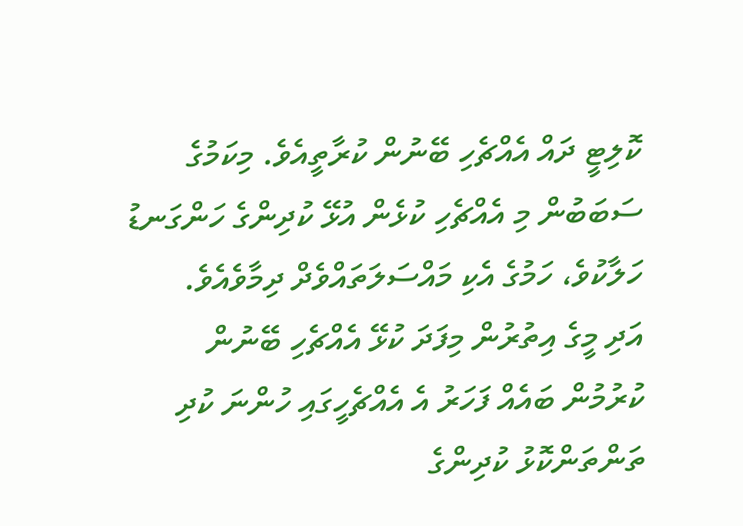ކޮލިޓީ ދައް އެއްޗެހި ބޭނުން ކުރާތީއެވެ. މިކަމުގެ ސަބަބުން މި އެއްޗެހި ކުޅެން އުޅޭ ކުދިންގެ ހަންގަނޑު ހަލާކުވެ، ހަމުގެ އެކި މައްސަލަތައްވެދް ދިމާވެއެވެ.
އަދި މީގެ އިތުރުން މިފަދަ ކުޅޭ އެއްޗެހި ބޭނުން ކުރުމުން ބައެއް ފަހަރު އެ އެއްޗެހީގައި ހުންނަ ކުދި ތަންތަންކޮޅު ކުދިންގެ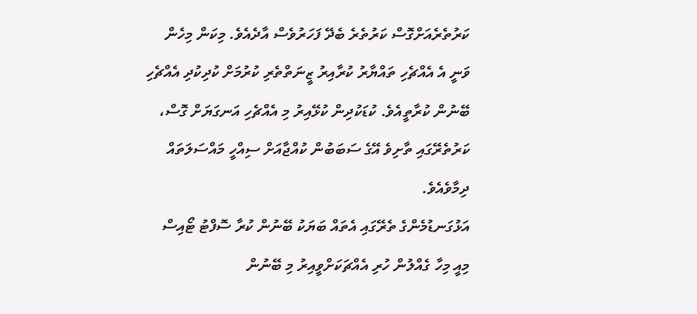ކަރުތެރެއަށްގޮސް ކަރުތެރެ ބެދޭ ފަހަރުވެސް އާދެއެވެ. މިކަން މިހެން ވަނީ އެ އެއްޗެހި ތައްޔާރު ކުރާއިރު ޒީނަތްތެރި ކުރުމަށް ކުދިކުދި އެއްޗެހި ބޭނުން ކުރާތީއެވެ. ކުޑަކުދިން ކުޅޭއިރު މި އެއްޗެހި އަނގަޔަށް ގޮސް، ކަރުތެރޭގައި ތާށިވެ އޭގެ ސަބަބުން ކުއްޖާއަށް ސިއްހީ މައްސަލަތައް ދިމާވެއެވެ.
އަޅުގަނޑުމެންގެ ތެރޭގައި އެތައް ބަޔަކު ބޭނުން ކުރާ ސޮފްޓު ޓޯއިސް މިއީ މިހާ ގެއްލުން ހުރި އެއްޗަކަށްވީއިރު މި ބޭނުން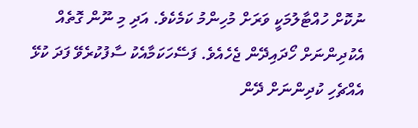ނުކޮށް ހުއްޓާލުމަކީ ވަރަށް މުހިންމު ކަމެކެވެ. އަދި މި ނޫން ގޮތެއް އެކުދިންނަށް ހޯދައިދޭން ޖެހެއެވެ. ފަސޭހަކަމާއެކު ސާފުކުރެވޭ ފަދަ ކުޅޭ އެއްޗެހި ކުދިންނަށް ދޭން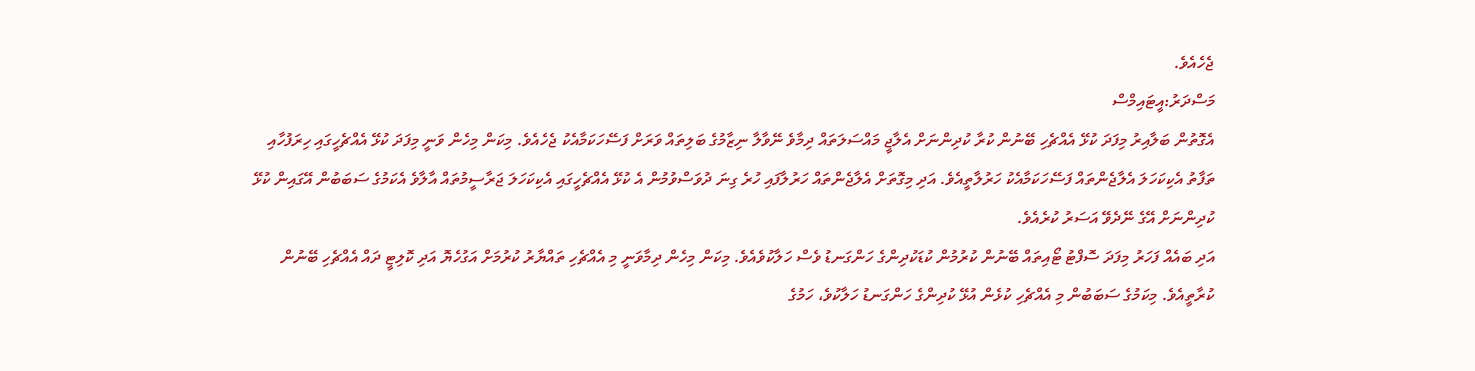ޖެހެއެވެ.
މަސްދަރު:އީޓައިމްސް
އެގޮތުން ބަލާއިރު މިފަދަ ކުޅޭ އެއްޗެހި ބޭނުން ކުރާ ކުދިންނަށް އެލާޖީ މައްސަލަތައް ދިމާވެ ނޭވާލާ ނިޒާމުގެ ބަލިތައް ވަރަށް ފަސޭހަކަމާއެކު ޖެހެއެވެ. މިކަން މިހެން ވަނީ މިފަދަ ކުޅޭ އެއްޗެހީގައި ހިރަފުހާއި ތަފާތު އެކިކަހަލަ އެލާޖެންތައް ފަސޭހަކަމާއެކު ހަރުލާތީއެވެ. އަދި މިގޮތަށް އެލާޖެންތައް ހަރުލާފައި ހުރެ ގިނަ ދުވަސްވުމުން އެ ކުޅޭ އެއްޗެހީގައި އެކިކަހަލަ ޖަރާސީމުތައް އާލާވެ އެކަމުގެ ސަބަބުން އޭގައިން ކުޅޭ ކުދިންނަށް އޭގެ ނޭދެވޭ އަސަރު ކުރެއެވެ.
އަދި ބައެއް ފަހަރު މިފަދަ ސޮފްޓު ޓޯއިތައް ބޭނުން ކުރުމުން ކުޑަކުދިންގެ ހަންގަނޑު ވެސް ހަލާކުވެއެވެ. މިކަން މިހެން ދިމާވަނީ މި އެއްޗެހި ތައްޔާރު ކުރުމަށް އަގުހެޔޮ އަދި ކޮލިޓީ ދައް އެއްޗެހި ބޭނުން ކުރާތީއެވެ. މިކަމުގެ ސަބަބުން މި އެއްޗެހި ކުޅެން އުޅޭ ކުދިންގެ ހަންގަނޑު ހަލާކުވެ، ހަމުގެ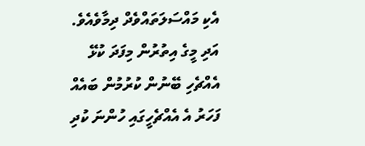އެކި މައްސަލަތައްވެދް ދިމާވެއެވެ.
އަދި މީގެ އިތުރުން މިފަދަ ކުޅޭ އެއްޗެހި ބޭނުން ކުރުމުން ބައެއް ފަހަރު އެ އެއްޗެހީގައި ހުންނަ ކުދި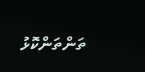ތަންތަންކޮޅު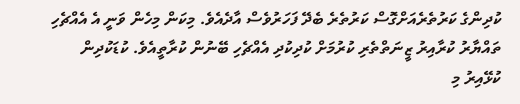ކުދިންގެ ކަރުތެރެއަށްގޮސް ކަރުތެރެ ބެދޭ ފަހަރުވެސް އާދެއެވެ. މިކަން މިހެން ވަނީ އެ އެއްޗެހި ތައްޔާރު ކުރާއިރު ޒީނަތްތެރި ކުރުމަށް ކުދިކުދި އެއްޗެހި ބޭނުން ކުރާތީއެވެ. ކުޑަކުދިން ކުޅޭއިރު މި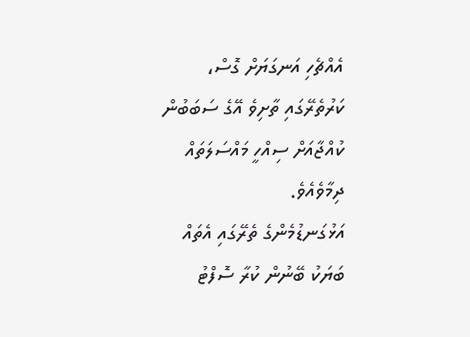އެއްޗެހި އަނގަޔަށް ގޮސް، ކަރުތެރޭގައި ތާށިވެ އޭގެ ސަބަބުން ކުއްޖާއަށް ސިއްހީ މައްސަލަތައް ދިމާވެއެވެ.
އަޅުގަނޑުމެންގެ ތެރޭގައި އެތައް ބަޔަކު ބޭނުން ކުރާ ސޮފްޓު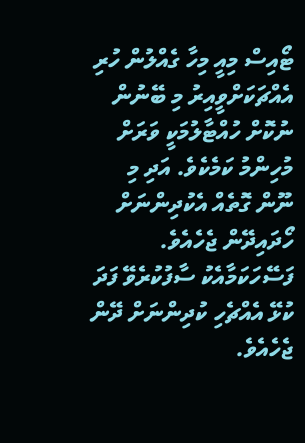ޓޯއިސް މިއީ މިހާ ގެއްލުން ހުރި އެއްޗަކަށްވީއިރު މި ބޭނުން ނުކޮށް ހުއްޓާލުމަކީ ވަރަށް މުހިންމު ކަމެކެވެ. އަދި މި ނޫން ގޮތެއް އެކުދިންނަށް ހޯދައިދޭން ޖެހެއެވެ. ފަސޭހަކަމާއެކު ސާފުކުރެވޭ ފަދަ ކުޅޭ އެއްޗެހި ކުދިންނަށް ދޭން ޖެހެއެވެ.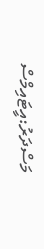މަސްދަރު:އީޓައިމްސް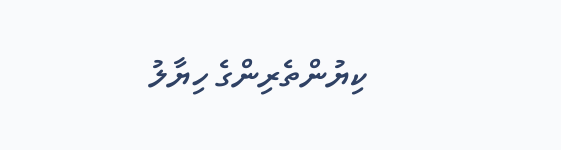ކިޔުންތެރިންގެ ހިޔާލު